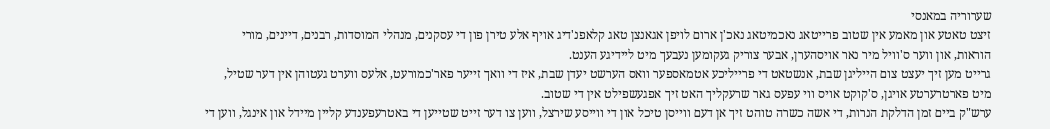שערוריה במאנסי
זיצט טאטע און מאמע אין שטוב פרייטאג נאכמיטאג נאכ'ן ארום לויפן אגאנצן טאג קלאפנ'דיג אויף אלע טירן פון די עסקנים, מנהלי המוסדות, רבנים, דיינים, מורי הוראות, און ווער ס'וויל מיר נאר אויסהערן, אבער צוריק געקומען נעבעך מיט ליידיגע הענט.
גרייט מען זיך יעצט צום הייליגן שבת, אנשטאט די פרייליכע אטמאספער וואס הערשט יעדן שבת, איז די וואך זייער פאר'כמורעט, אלעס ווערט געטוהן אין דער שטיל, מיט פארטרערטע אויגן, ס'קוקט אויס ווי עפעס גאר שרעקליך האט זיך אפגעשפילט אין די שטוב.
ערש"ק ביים זמן הדלקת הנרות, די אשה כשרה טוהט זיך אן דעם ווייסן טיכל און די ווייסע שירצל, ווען צו דער זייט שטייען די באטרעפענדע קליין מיידל און אינגל, ווען די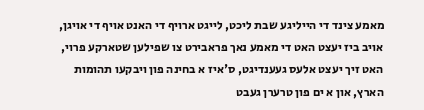מאמע צינד די הייליגע שבת ליכט, לייגט ארויף די האנט אויף די אויגן, אויב ביז יעצט האט די מאמע נאך פראבירט צו שפילען שטארקע פרוי, האט זיך יעצט אלעס געענדיגט, ס'איז א בחינה פון ויבקעו תהומות הארץ, און א ים פון טרערן געבט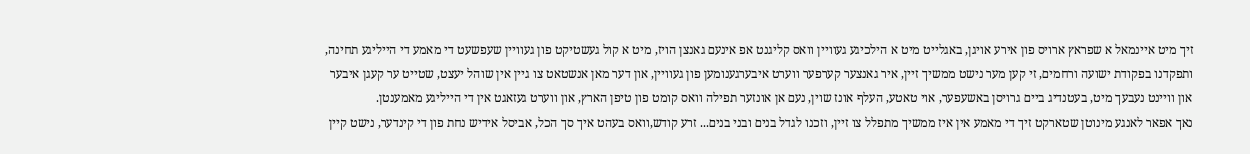זיך מיט איינמאל א שפראץ ארויס פון אירע אויגן, באגלייט מיט א הילכיגע געוויין וואס קליגנט אפ אינעם גאנצן הויז, מיט א קול געשטיקט פון געוויין שעפשעט די מאמע די הייליגע תחינה, ותפקדנו בפקודת ישועה ורחמים, זי קען מער נישט ממשיך זיין, איר גאנצער קערפער ווערט איבערגענומען פון געוויין, און דער מאן אנשטאט צו גיין אין שוהל יעצט, שטייט ער קעגן איבער און וויינט נעבעך מיט, בעטנדיג ביים גרויסן באשעפער, אוי טאטע, העלף אונז שוין, נעם אן אונזער תפילה וואס קומט פון טיפן הארץ, און ווערט געזאגט אין די הייליגע מאמענטן.
נאך אפאר לאנגע מינוטן שטארקט זיך די מאמע אין איז ממשיך מתפלל צו זיין, וזכנו לגדל בנים ובני בנים... זרע קודש,וואס בעהט איך סך הכל, אביסל אידיש נחת פון די קינדער, נישט קיין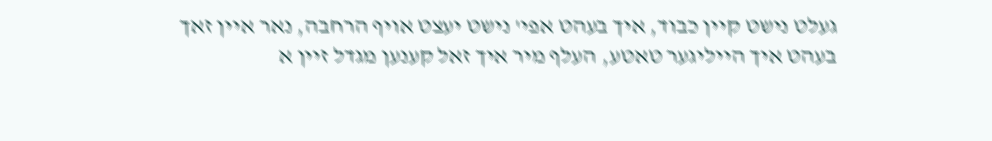געלט נישט קיין כבוד, איך בעהט אפי' נישט יעצט אויף הרחבה, נאר איין זאך בעהט איך הייליגער טאטע, העלף מיר איך זאל קענען מגדל זיין א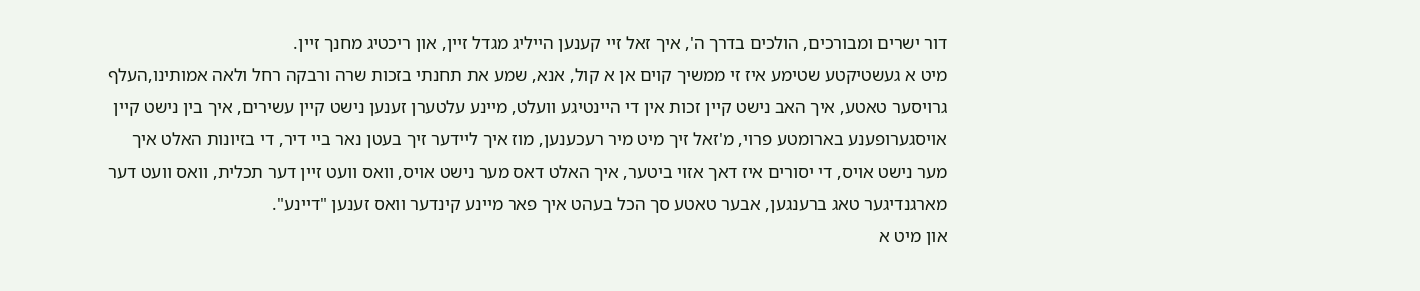דור ישרים ומבורכים, הולכים בדרך ה', איך זאל זיי קענען הייליג מגדל זיין, און ריכטיג מחנך זיין.
מיט א געשטיקטע שטימע איז זי ממשיך קוים אן א קול, אנא, שמע את תחנתי בזכות שרה ורבקה רחל ולאה אמותינו,העלף גרויסער טאטע, איך האב נישט קיין זכות אין די היינטיגע וועלט, מיינע עלטערן זענען נישט קיין עשירים, איך בין נישט קיין אויסגערופענע בארומטע פרוי, מ'זאל זיך מיט מיר רעכענען, מוז איך ליידער זיך בעטן נאר ביי דיר, די בזיונות האלט איך מער נישט אויס, די יסורים איז דאך אזוי ביטער, איך האלט דאס מער נישט אויס, וואס וועט זיין דער תכלית, וואס וועט דער מארגנדיגער טאג ברענגען, אבער טאטע סך הכל בעהט איך פאר מיינע קינדער וואס זענען "דיינע".
און מיט א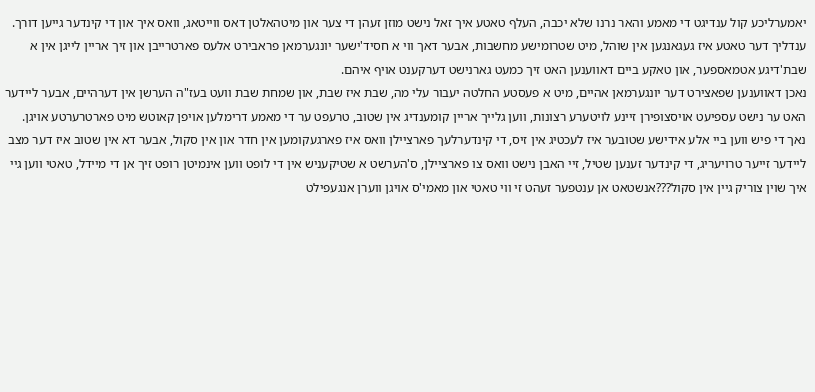יאמערליכע קול ענדיגט די מאמע והאר נרנו שלא יכבה, העלף טאטע איך זאל נישט מוזן זעהן די צער און מיטהאלטן דאס ווייטאג, וואס איך און די קינדער גייען דורך.
ענדליך דער טאטע איז געגאנגען אין שוהל, מיט שטרומישע מחשבות, אבער דאך ווי א חסיד'ישער יונגערמאן פראבירט אלעס פארטרייבן און זיך אריין לייגן אין א שבת'דיגע אטמאספער, און טאקע ביים דאווענען האט זיך כמעט גארנישט דערקענט אויף איהם.
נאכן דאווענען שפאצירט דער יונגערמאן אהיים, מיט א פעסטע החלטה יעבור עלי מה, שבת איז שבת, און שמחת שבת וועט בעז"ה הערשן אין דערהיים, אבער ליידער האט ער נישט עספיעט אויסצופירן זיינע לויטערע רצונות, ווען גלייך אריין קומענדיג אין שטוב, טרעפט ער די מאמע דרימלען אויפן קאוטש מיט פארטרערטע אויגן.
נאך די פיש ווען ביי אלע אידישע שטובער איז לעכטיג אין זיס, די קינדערלעך פארציילן וואס איז פארגעקומען אין חדר און אין סקול, אבער דא אין שטוב איז דער מצב ליידער זייער טרויעריג, די קינדער זענען שטיל, זיי האבן נישט וואס צו פארציילן, ס'הערשט א שטיקעניש אין די לופט ווען אינמיטן רופט זיך אן די מיידל, טאטי ווען גיי איך שוין צוריק גיין אין סקול???אנשטאט אן ענטפער זעהט זי ווי טאטי און מאמי'ס אויגן ווערן אנגעפילט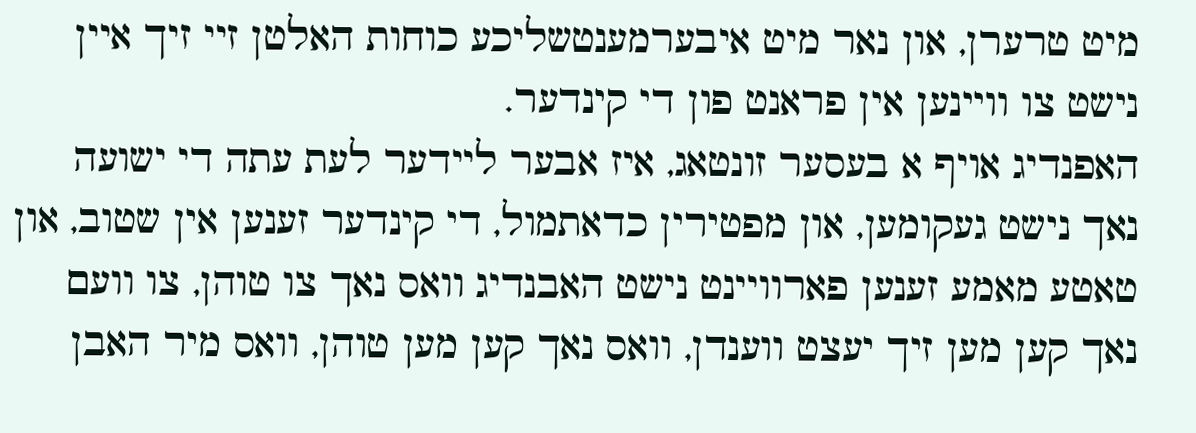מיט טרערן, און נאר מיט איבערמענטשליכע כוחות האלטן זיי זיך איין נישט צו וויינען אין פראנט פון די קינדער.
האפנדיג אויף א בעסער זונטאג, איז אבער ליידער לעת עתה די ישועה נאך נישט געקומען, און מפטירין כדאתמול, די קינדער זענען אין שטוב, און טאטע מאמע זענען פארוויינט נישט האבנדיג וואס נאך צו טוהן, צו וועם נאך קען מען זיך יעצט ווענדן, וואס נאך קען מען טוהן, וואס מיר האבן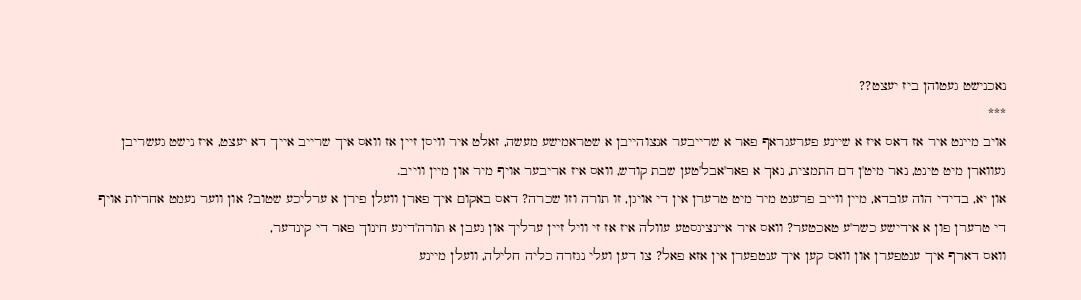נאכנישט געטוהן ביז יעצט??
***
אויב מיינט איר אז דאס איז א שיינע פערעגראף פאר א שרייבער אנצוהייבן א שטראמישע מעשה, זאלט איר וויסן זיין אז וואס איך שרייב אייך דא יעצט, איז נישט געשריבן געווארן מיט טינט, נאר מיט'ן דם התמצית, נאך א פאר'אבל'טען שבת קודש, וואס איז אריבער אויף מיר און מיין ווייב.
און יא, בדידי הוה עובדא, מיין ווייב פרעגט מיר מיט טרערן אין די אויגן, זו תורה וזו שכרה? דאס באקום איך פארן וועלן פירן א ערליכע שטוב? און ווער נעמט אחריות אויף די טרערן פון א אידישע כשר'ע טאכטער? וואס איר איינציגסטע עוולה איז אז זי וויל זיין ערליך און געבן א תורה'דיגע חינוך פאר די קינדער,
וואס דארף איך ענטפערן און וואס קען איך ענטפערן אין אזא פאל? צו דען ועלי נגזרה כליה חלילה, וועלן מיינע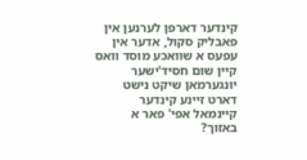קינדער דארפן לערנען אין פאבליק סקול, אדער אין עפעס א שוואכע מוסד וואס קיין שום חסיד'ישער יונגערמאן שיקט נישט דארט זיינע קינדער קיינמאל אפי' פאר א באזוך?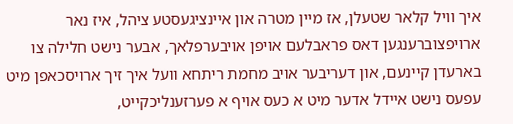איך וויל קלאר שטעלן, אז מיין מטרה און איינציגעסטע ציהל, איז נאר ארויפצוברענגען דאס פראבלעם אויפן אויבערפלאך, אבער נישט חלילה צו בארעדן קיינעם, און דעריבער אויב מחמת ריתחא וועל איך זיך ארויסכאפן מיט עפעס נישט איידל אדער מיט א כעס אויף א פערזענליכקייט,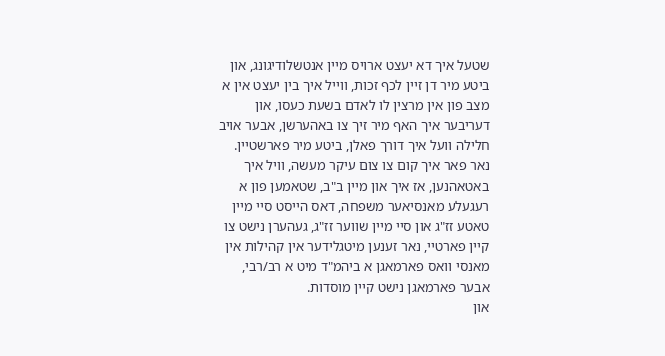שטעל איך דא יעצט ארויס מיין אנטשלודיגונג, און ביטע מיר דן זיין לכף זכות, ווייל איך בין יעצט אין א מצב פון אין מרצין לו לאדם בשעת כעסו, און דעריבער איך האף מיר זיך צו באהערשן, אבער אויב חלילה וועל איך דורך פאלן, ביטע מיר פארשטיין.
נאר פאר איך קום צו צום עיקר מעשה, וויל איך באטאהנען, אז איך און מיין ב"ב, שטאמען פון א רעגעלע מאנסיאער משפחה, דאס הייסט סיי מיין טאטע זז"ג און סיי מיין שווער זז"ג, געהערן נישט צו קיין פארטיי, נאר זענען מיטגלידער אין קהילות אין מאנסי וואס פארמאגן א ביהמ"ד מיט א רב/רבי, אבער פארמאגן נישט קיין מוסדות.
און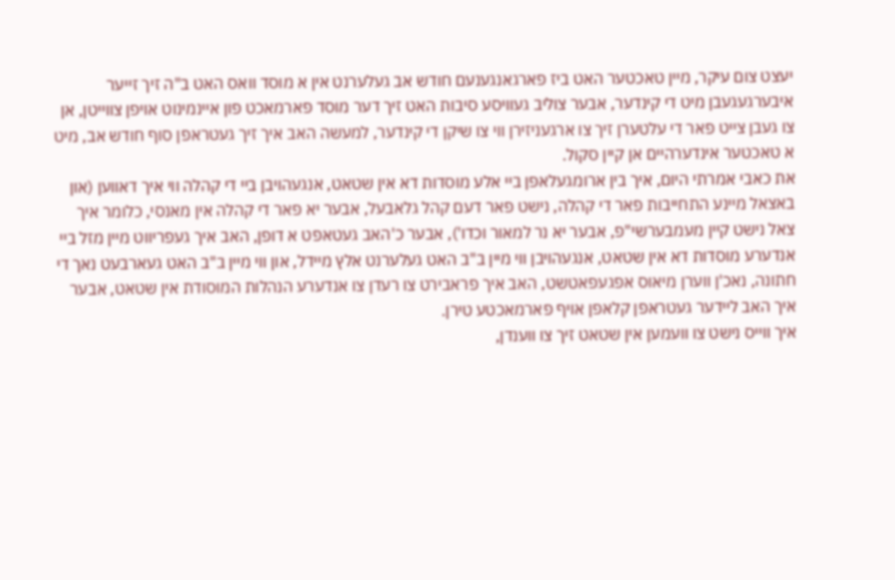יעצט צום עיקר, מיין טאכטער האט ביז פארגאנגענעם חודש אב געלערנט אין א מוסד וואס האט ב"ה זיך זייער איבערגעגעבן מיט די קינדער, אבער צוליב געוויסע סיבות האט זיך דער מוסד פארמאכט פון איינמינוט אויפן צווייטן, אן צו געבן צייט פאר די עלטערן זיך צו ארגעניזירן ווי צו שיקן די קינדער, למעשה האב איך זיך געטראפן סוף חודש אב, מיט א טאכטער אינדערהיים אן קיין סקול.
את כאבי אמרתי היום, איך בין ארומגעלאפן ביי אלע מוסדות דא אין שטאט, אנגעהויבן ביי די קהלה ווי איך דאווען (און באצאל מיינע התחייבות פאר די קהלה, נישט פאר דעם קהל גלאבעל, אבער יא פאר די קהלה אין מאנסי, כלומר איך צאל נישט קיין מעמבערשי"פ, אבער יא נר למאור וכדו'), אבער כ'האב געטאפט א דופן, האב איך געפריווט מיין מזל ביי אנדערע מוסדות דא אין שטאט, אנגעהויבן ווי מיין ב"ב האט געלערנט אלץ מיידל, און ווי מיין ב"ב האט געארבעט נאך די חתונה, נאכ'ן ווערן מיאוס אפגעפאטשט, האב איך פראבירט צו רעדן צו אנדערע הנהלות המוסודת אין שטאט, אבער איך האב ליידער געטראפן קלאפן אויף פארמאכטע טירן.
איך ווייס נישט צו וועמען אין שטאט זיך צו ווענדן,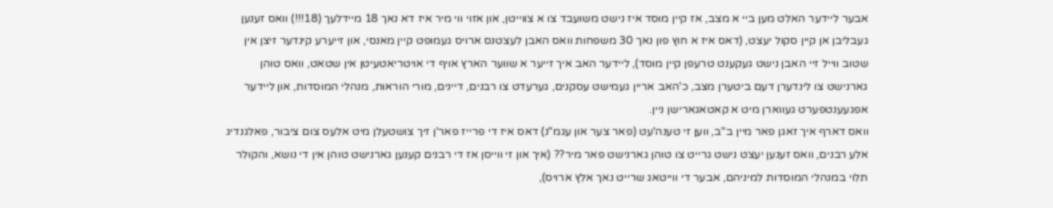אבער ליידער האלט מען ביי א מצב, אז קיין מוסד איז נישט משועבד צו א צווייטן, און אזוי ווי מיר איז דא נאך 18 מיידלעך (18!!!) וואס זענען געבליבן אן קיין סקול יעצט, (דאס איז א חוץ פון נאך 30 משפחות וואס האבן לעצטנס ארויס געמופט קיין מאנסי, און זייערע קינדער זיצן אין שטוב ווייל זיי האבן נישט געקענט טרעפן קיין מוסד), ליידער האב איך זייער א שווער הארץ אויף די אויטריאטעיטן אין שטאט, וואס טוהן גארנישט צו לינדערן דעם ביטערן מצב, כ'האב אריין געמישט עסקנים, גערעדט צו רבנים, דיינים, מורי הוראות, מנהלי המוסדות, און ליידער אפגעענטפערט געווארן מיט א קאטאגארישן ניין.
וואס דארף איך זאגן פאר מיין ב"ב, ווען זי טענה'עט (פאר צער און עגמ"נ) דאס איז די פרייז פאר'ן זיך צושטעלן מיט אלעס צום ציבור, פאלגנדיג אלע רבנים, וואס זענען יעצט נישט גרייט צו טוהן גארנישט פאר מיר?? (איך און זי ווייסן אז די רבנים קענען גארנישט טוהן אין די נושא, והקולר תלוי במנהלי המוסדות למיניהם, אבער די ווייטאג שרייט נאך אלץ ארויס),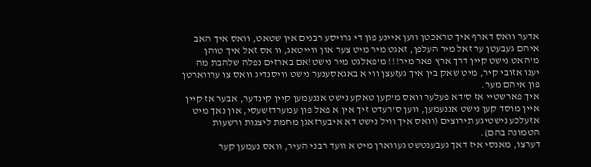אדער וואס דארף איך טראכטן ווען איינע פון די גרויסע רבנים אין שטאט, וואס איך האב איהם געבעטן ער זאל מיר העלפן, זאגט מיר מיט צער און ווייטאג, וו אס זאל איך טוהן מ'האט נישט קיין דרך ארץ פאר מיר!!! מ'פאלגט מיר נישט!אם בארזים נפלה שלהבת מה יענו אזובי קיר, מיט שאק בין איך געזעצן ווי א באגאסענער נישט וויסנדיג וואס צו ערווארטן פון איהם מער.
איך פארשטיי אז ס'דא פעלער וואס מ'קען טאקע נישט אננעמען קיין קינדער, אבער אז קיין איין מוסד קען נישט אננעמען, ווען ס'רעדט זיך אין א פאל פון עמערדזשעסי, און נאך מיט אזעלכע נישטיגע תירוצים (וואס איך וויל נישט דא איבערזאגן מחמת ליצנות ורשעות הטמונה בהם).
דערצו, מאנסי איז דאך געבענטשט געווארן מיט א וועד רבני העיר, וואס נעמען קער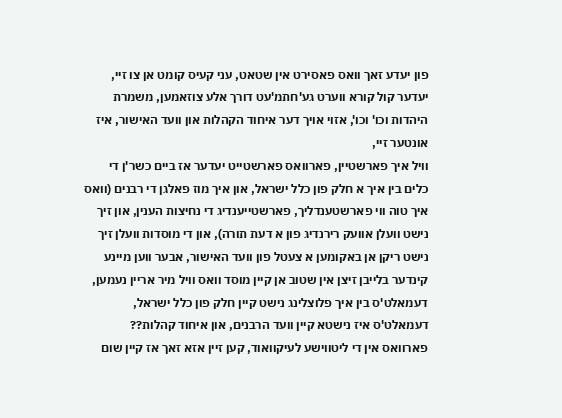פון יעדע זאך וואס פאסירט אין שטאט, עני קעיס קומט אן צו זיי, יעדער קול קורא ווערט גע'חתמ'עט דורך אלע צוזאמען, משמרת היהדות וכו' וכו', אזוי אויך דער איחוד הקהלות און וועד האישור, איז אונטער זיי,
וויל איך פארשטיין, פארוואס פארשטייט יעדער אז ביים כשר'ן די כלים בין איך א חלק פון כלל ישראל, און איך מוז פאלגן די רבנים (וואס איך טוה ווי פארשטענדליך, פארשטייענדיג די נחיצות הענין, און זיך נישט וועלן אוועק רירנדיג פון א דעת תורה), און די מוסדות וועלן זיך נישט ריקן אן באקומען א צעטל פון וועד האישור, אבער ווען מיינע קינדער בלייבן זיצן אין שטוב אן קיין מוסד וואס וויל מיר אריין נעמען, דעמאלט'ס בין איך פלוצלינג נישט קיין חלק פון כלל ישראל, דעמאלט'ס איז נישטא קיין וועד הרבנים, און איחוד קהלות?? פארוואס אין די ליטווישע לעיקוואוד, קען זיין אזא זאך אז קיין שום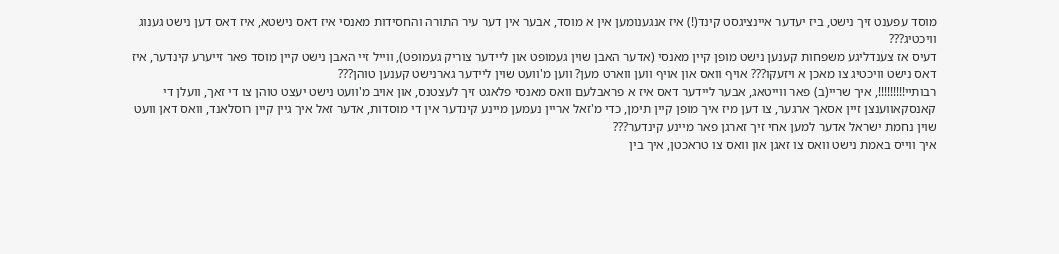מוסד עפענט זיך נישט, ביז יעדער איינציגסט קינד(!) איז אנגענומען אין א מוסד, אבער אין דער עיר התורה והחסידות מאנסי איז דאס נישטא, איז דאס דען נישט גענוג וויכטיג???
דעיס אז צענדליגע משפחות קענען נישט מופן קיין מאנסי (אדער האבן שוין געמופט און ליידער צוריק געמופט), ווייל זיי האבן נישט קיין מוסד פאר זייערע קינדער, איז דאס נישט וויכטיג צו מאכן א ויזעקו??? אויף וואס און אויף ווען ווארט מען? ווען מ'וועט שוין ליידער גארנישט קענען טוהן???
רבותיי!!!!!!!!!, איך שריי(ב) פאר ווייטאג, אבער ליידער דאס איז א פראבלעם וואס מאנסי פלאגט זיך לעצטנס, און אויב מ'וועט נישט יעצט טוהן צו די זאך, וועלן די קאנסקאווענצן זיין אסאך ארגער, צו דען מיז איך מופן קיין תימן, כדי מ'זאל אריין נעמען מיינע קינדער אין די מוסדות, אדער זאל איך גיין קיין רוסלאנד, וואס דאן וועט שוין נחמת ישראל אדער למען אחי זיך זארגן פאר מיינע קינדער???
איך ווייס באמת נישט וואס צו זאגן און וואס צו טראכטן, איך בין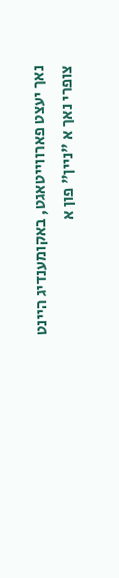נאך יעצט פארווייטאגט, באקומענדיג היינט צופרי נאך א "ניין" פון א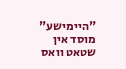"היימישע" מוסד אין שטאט וואס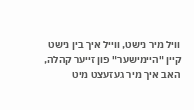וויל מיר נישט, ווייל איך בין נישט קיין "היימישער" פון זייער קהלה, האב איך מיר געזעצט מיט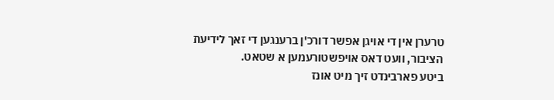טרערן אין די אויגן אפשר דורכ'ן ברענגען די זאך לידיעת הציבור, וועט דאס אויפשטורעמען א שטאט.
ביטע פארבינדט זיך מיט אונז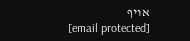אויף
[email protected]